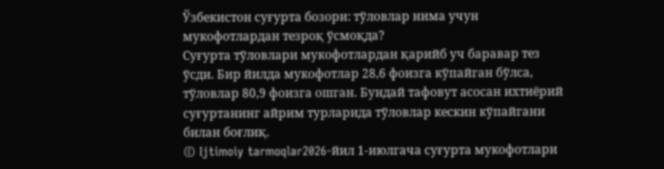Ўзбекистон суғурта бозори: тўловлар нима учун мукофотлардан тезроқ ўсмоқда?
Суғурта тўловлари мукофотлардан қарийб уч баравар тез ўсди. Бир йилда мукофотлар 28,6 фоизга кўпайган бўлса, тўловлар 80,9 фоизга ошган. Бундай тафовут асосан ихтиёрий суғуртанинг айрим турларида тўловлар кескин кўпайгани билан боғлиқ.
© Ijtimoiy tarmoqlar2026-йил 1-июлгача суғурта мукофотлари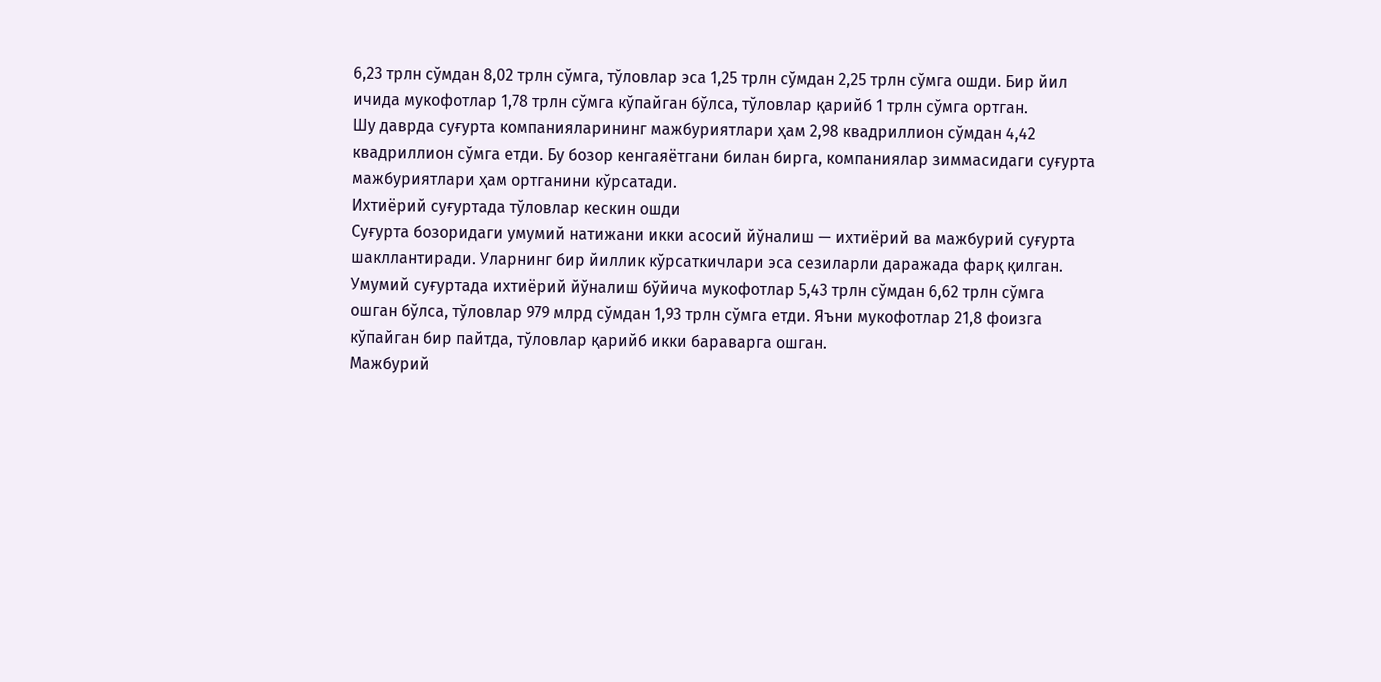6,23 трлн сўмдан 8,02 трлн сўмга, тўловлар эса 1,25 трлн сўмдан 2,25 трлн сўмга ошди. Бир йил ичида мукофотлар 1,78 трлн сўмга кўпайган бўлса, тўловлар қарийб 1 трлн сўмга ортган.
Шу даврда суғурта компанияларининг мажбуриятлари ҳам 2,98 квадриллион сўмдан 4,42 квадриллион сўмга етди. Бу бозор кенгаяётгани билан бирга, компаниялар зиммасидаги суғурта мажбуриятлари ҳам ортганини кўрсатади.
Ихтиёрий суғуртада тўловлар кескин ошди
Суғурта бозоридаги умумий натижани икки асосий йўналиш — ихтиёрий ва мажбурий суғурта шакллантиради. Уларнинг бир йиллик кўрсаткичлари эса сезиларли даражада фарқ қилган.
Умумий суғуртада ихтиёрий йўналиш бўйича мукофотлар 5,43 трлн сўмдан 6,62 трлн сўмга ошган бўлса, тўловлар 979 млрд сўмдан 1,93 трлн сўмга етди. Яъни мукофотлар 21,8 фоизга кўпайган бир пайтда, тўловлар қарийб икки бараварга ошган.
Мажбурий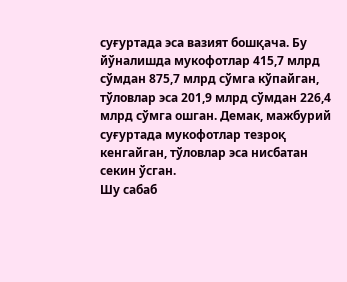суғуртада эса вазият бошқача. Бу йўналишда мукофотлар 415,7 млрд сўмдан 875,7 млрд сўмга кўпайган, тўловлар эса 201,9 млрд сўмдан 226,4 млрд сўмга ошган. Демак, мажбурий суғуртада мукофотлар тезроқ кенгайган, тўловлар эса нисбатан секин ўсган.
Шу сабаб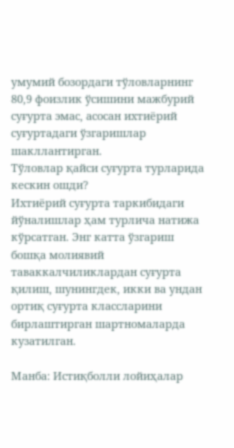умумий бозордаги тўловларнинг 80,9 фоизлик ўсишини мажбурий суғурта эмас, асосан ихтиёрий суғуртадаги ўзгаришлар шакллантирган.
Тўловлар қайси суғурта турларида кескин ошди?
Ихтиёрий суғурта таркибидаги йўналишлар ҳам турлича натижа кўрсатган. Энг катта ўзгариш бошқа молиявий таваккалчиликлардан суғурта қилиш, шунингдек, икки ва ундан ортиқ суғурта классларини бирлаштирган шартномаларда кузатилган.

Манба: Истиқболли лойиҳалар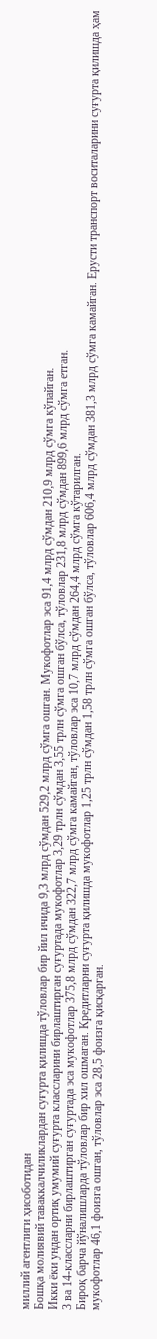миллий агентлиги ҳисоботидан
Бошқа молиявий таваккалчиликлардан суғурта қилишда тўловлар бир йил ичида 9,3 млрд сўмдан 529,2 млрд сўмга ошган. Мукофотлар эса 91,4 млрд сўмдан 210,9 млрд сўмга кўпайган.
Икки ёки ундан ортиқ умумий суғурта классларини бирлаштирган суғуртада мукофотлар 3,29 трлн сўмдан 3,55 трлн сўмга ошган бўлса, тўловлар 231,8 млрд сўмдан 899,6 млрд сўмга етган.
3 ва 14-классларни бирлаштирган суғуртада эса мукофотлар 375,8 млрд сўмдан 322,7 млрд сўмга камайган, тўловлар эса 10,7 млрд сўмдан 264,4 млрд сўмга кўтарилган.
Бироқ барча йўналишларда тўловлар бир хил ошмаган. Кредитларни суғурта қилишда мукофотлар 1,25 трлн сўмдан 1,58 трлн сўмга ошган бўлса, тўловлар 606,4 млрд сўмдан 381,3 млрд сўмга камайган. Ерусти транспорт воситаларини суғурта қилишда ҳам мукофотлар 46,1 фоизга ошган, тўловлар эса 28,5 фоизга қисқарган.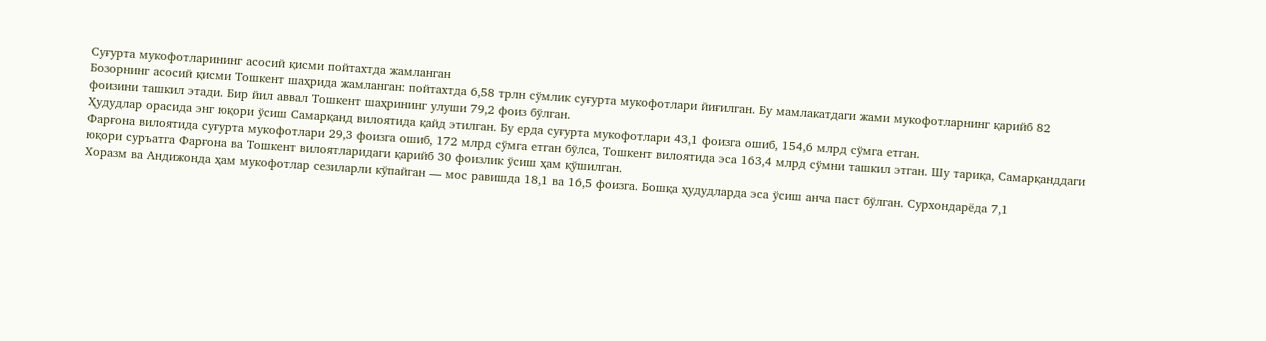Суғурта мукофотларининг асосий қисми пойтахтда жамланган
Бозорнинг асосий қисми Тошкент шаҳрида жамланган: пойтахтда 6,58 трлн сўмлик суғурта мукофотлари йиғилган. Бу мамлакатдаги жами мукофотларнинг қарийб 82 фоизини ташкил этади. Бир йил аввал Тошкент шаҳрининг улуши 79,2 фоиз бўлган.
Ҳудудлар орасида энг юқори ўсиш Самарқанд вилоятида қайд этилган. Бу ерда суғурта мукофотлари 43,1 фоизга ошиб, 154,6 млрд сўмга етган.
Фарғона вилоятида суғурта мукофотлари 29,3 фоизга ошиб, 172 млрд сўмга етган бўлса, Тошкент вилоятида эса 163,4 млрд сўмни ташкил этган. Шу тариқа, Самарқанддаги юқори суръатга Фарғона ва Тошкент вилоятларидаги қарийб 30 фоизлик ўсиш ҳам қўшилган.
Хоразм ва Андижонда ҳам мукофотлар сезиларли кўпайган — мос равишда 18,1 ва 16,5 фоизга. Бошқа ҳудудларда эса ўсиш анча паст бўлган. Сурхондарёда 7,1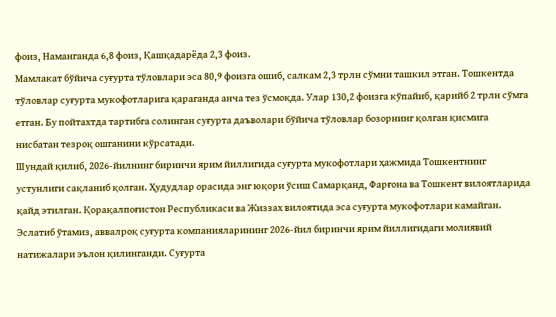фоиз, Наманганда 6,8 фоиз, Қашқадарёда 2,3 фоиз.
Мамлакат бўйича суғурта тўловлари эса 80,9 фоизга ошиб, салкам 2,3 трлн сўмни ташкил этган. Тошкентда тўловлар суғурта мукофотларига қараганда анча тез ўсмоқда. Улар 130,2 фоизга кўпайиб, қарийб 2 трлн сўмга етган. Бу пойтахтда тартибга солинган суғурта даъволари бўйича тўловлар бозорнинг қолган қисмига нисбатан тезроқ ошганини кўрсатади.
Шундай қилиб, 2026-йилнинг биринчи ярим йиллигида суғурта мукофотлари ҳажмида Тошкентнинг устунлиги сақланиб қолган. Ҳудудлар орасида энг юқори ўсиш Самарқанд, Фарғона ва Тошкент вилоятларида қайд этилган. Қорақалпоғистон Республикаси ва Жиззах вилоятида эса суғурта мукофотлари камайган.
Эслатиб ўтамиз, аввалроқ суғурта компанияларининг 2026-йил биринчи ярим йиллигидаги молиявий натижалари эълон қилинганди. Суғурта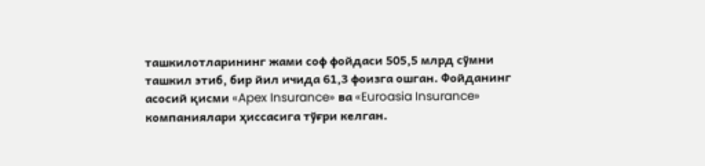ташкилотларининг жами соф фойдаси 505,5 млрд сўмни ташкил этиб, бир йил ичида 61,3 фоизга ошган. Фойданинг асосий қисми «Apex Insurance» ва «Euroasia Insurance» компаниялари ҳиссасига тўғри келган.